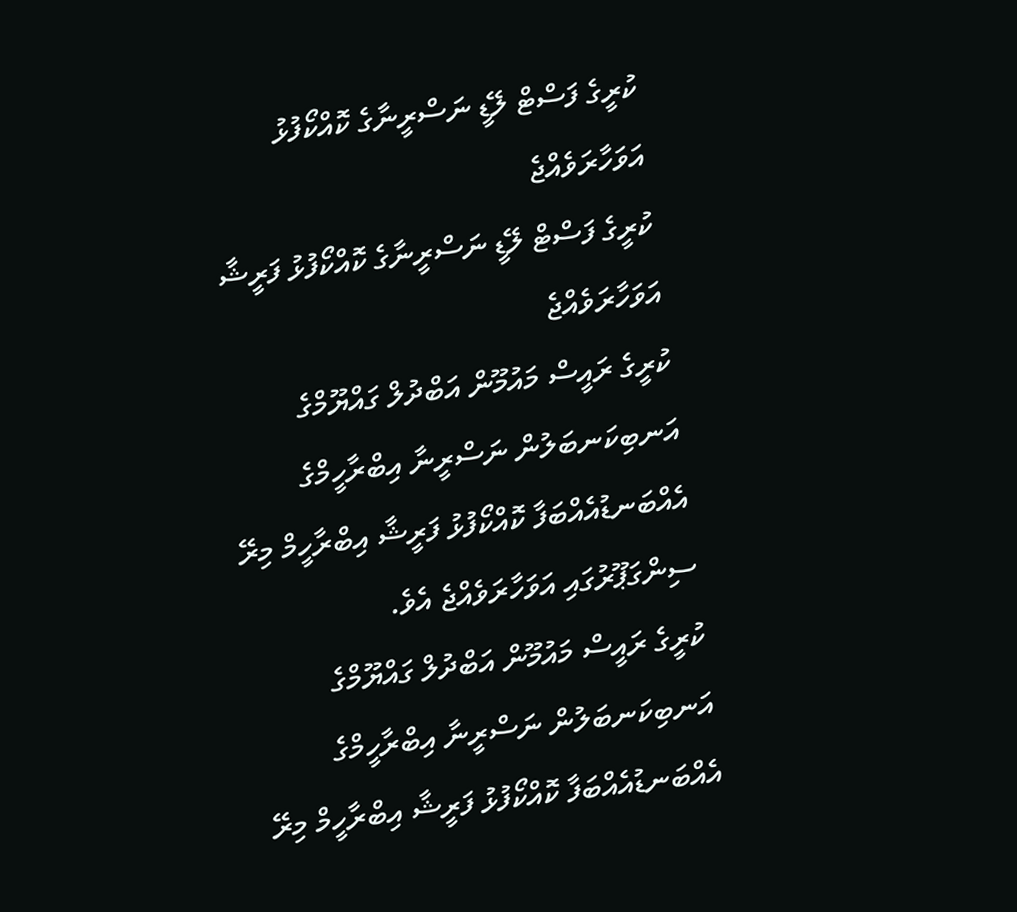ކުރީގެ ފަސްޓް ލޭޑީ ނަސްރީނާގެ ކޮއްކޯފުޅު އަވަހާރަވެއްޖެ
ކުރީގެ ފަސްޓް ލޭޑީ ނަސްރީނާގެ ކޮއްކޯފުޅު ފަރީޝާ އަވަހާރަވެއްޖެ
ކުރީގެ ރައީސް މައުމޫން އަބްދުލް ގައްޔޫމްގެ އަނބިކަނބަލުން ނަސްރީނާ އިބްރާހީމްގެ އެއްބަނޑުއެއްބަފާ ކޮއްކޯފުޅު ފަރީޝާ އިބްރާހީމް މިރޭ ސިންގަޕޫރުގައި އަވަހާރަވެއްޖެ އެވެ.
ކުރީގެ ރައީސް މައުމޫން އަބްދުލް ގައްޔޫމްގެ އަނބިކަނބަލުން ނަސްރީނާ އިބްރާހީމްގެ އެއްބަނޑުއެއްބަފާ ކޮއްކޯފުޅު ފަރީޝާ އިބްރާހީމް މިރޭ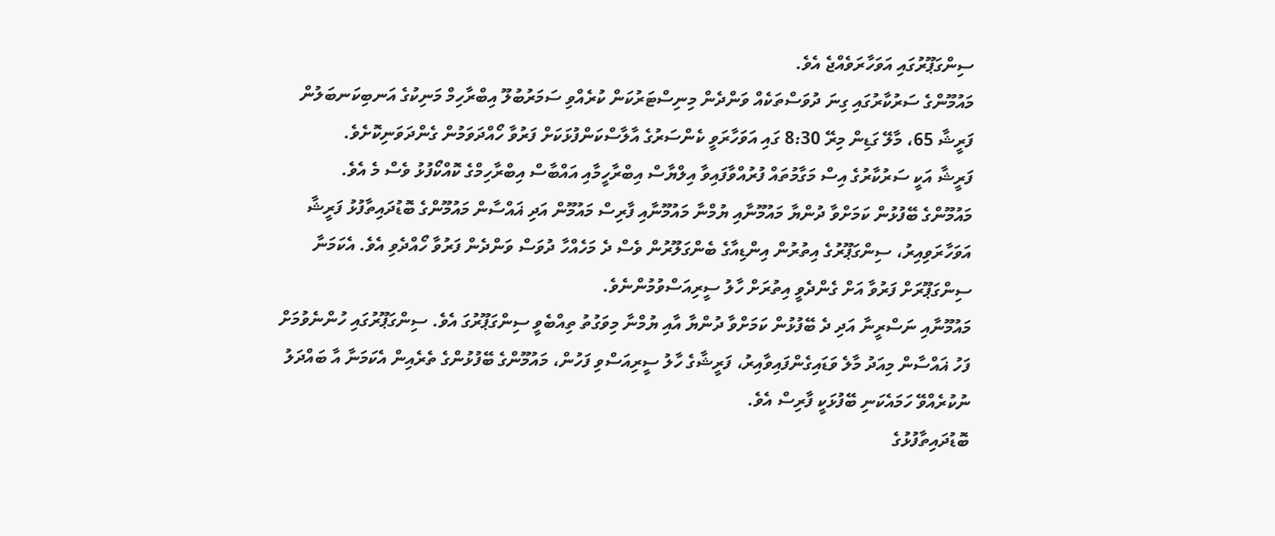ސިންގަޕޫރުގައި އަވަހާރަވެއްޖެ އެވެ.
މައުމޫންގެ ސަރުކާރުގައި ގިނަ ދުވަސްތަކެއް ވަންދެން މިނިސްޓަރުކަން ކުރެއްވި ސަމަރުބުލޫ އިބްރާހިމް މަނިކުގެ އަނބިކަނބަލުން ފަރީޝާ 65، މާލޭ ގަޑިން މިރޭ 8:30 ގައި އަވަހާރަވީ ކެންސަރުގެ އާލާސްކަންފުޅަކަށް ފަރުވާ ހޯއްދަވަމުން ގެންދަވަނިކޮށެވެ.
ފަރީޝާ އަކީ ސަރުކާރުގެ އިސް މަގާމުތައް ފުރުއްވާފައިވާ އިލްޔާސް އިބްރާހީމާއި އައްބާސް އިބްރާހިމްގެ ކޮއްކޯފުޅު ވެސް މެ އެވެ.
މައުމޫންގެ ބޭފުޅުން ކަމަށްވާ ދުންޔާ މައުމޫނާއި ޔުމްނާ މައުމޫނާއި ފާރިސް މައުމޫން އަދި ޣައްސާން މައުމޫންގެ ބޮޑުދައިތާފުޅު ފަރީޝާ އަވަހާރަވިއިރު، ސިންގަޕޫރުގެ އިތުރުން އިންޑިއާގެ ބެންގަލޫރުން ވެސް ދެ މަހެއްހާ ދުވަސް ވަންދެން ފަރުވާ ހޯއްދެވި އެވެ. އެކަމަނާ ސިންގަޕޫރަށް ފަރުވާ އަށް ގެންދެވީ އިތުރަށް ހާލު ސީރިއަސްވުމުންނެވެ.
މައުމޫނާއި ނަސްރީނާ އަދި ދެ ބޭފުޅުން ކަމަށްވާ ދުންޔާ އާއި ޔުމްނާ މިވަގުތު ތިއްބެވީ ސިންގަޕޫރުގަ އެވެ. ސިންގަޕޫރުގައި ހުންނެވުމަށް ފަހު ޣައްސާން މިއަދު މާލެ ވަޑައިގެންފައިވާއިރު، ފަރީޝާގެ ހާލު ސީރިއަސްވި ފަހުން، މައުމޫންގެ ބޭފުޅުންގެ ތެރެއިން އެކަމަނާ އާ ބައްދަލު ނުކުރެއްވޭ ހަމައެކަނި ބޭފުޅަކީ ފާރިސް އެވެ.
ބޮޑުދައިތާފުޅުގެ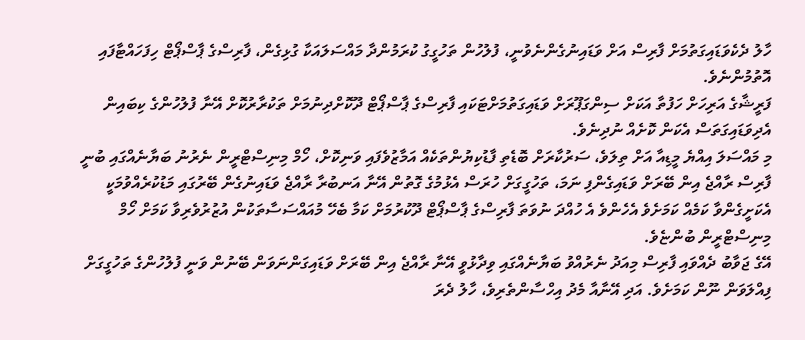ހާލު ދެކެވަޑައިގަތުމަށް ފާރިސް އަށް ވަޑައިނުގެންނެވުނީ، ފުލުހުން ތަހުގީގު ކުރަމުންދާ މައްސަލައަކާ ގުޅިގެން، ފާރިސްގެ ޕާސްޕޯޓް ހިފަހައްޓާފައި އޮތުމުންނެވެ.
ފަރީޝާގެ އަރިހަށް ހަފުތާ އަކަށް ސިންގަޕޫރަށް ވަޑައިގަތުމަށްޓަކައި ފާރިސްގެ ޕާސްޕޯޓް ދޫކޮށްދިނުމަށް ތަކުރާރުކޮށް އޭނާ ފުލުހުންގެ ކިބައިން އެދިވަޑައިގަތަސް އެކަން ކޮށެއް ނުދިނެވެ.
މި މައްސަލަ އިއްޔެ މީޑިއާ އަށް ތިލަވެ، ސަރުކާރަށް ބޮޑެތި ފާޑުކިޔުންތަކެއް އަމާޒުވެފައި ވަނިކޮށް، ހޯމް މިނިސްޓްރީން ނެރުނު ބަޔާނެއްގައި ބުނީ ފާރިސް ރާއްޖެ އިން ބޭރަށް ވަޑައިގެންފި ނަމަ، ތަހުގީގަށް ހުރަސް އެޅުމުގެ ގޮތުން އޭނާ އަނބުރާ ރާއްޖެ ވަޑައިނުގެން ބޭރުގައި މަޑުކުރެއްވުމަކީ އެކަށީގެންވާ ކަމެއް ކަމަށެވެ އެހެންވެ އެ ހުއްދަ ނުވަތަ ފާރިސްގެ ޕާސްޕޯޓް ދޫކުރުމަށް ކަމާ ބެހޭ މުއައްސަސާތަކުން އުޒުރުވެރިވާ ކަމަށް ހޯމް މިނިސްޓްރީން ބުންޏެވެ.
އޭގެ ޖަވާބު ދެއްވައި ފާރިސް މިއަދު ނެރުއްވު ބަޔާނެއްގައި ވިދާޅުވީ އޭނާ ރާއްޖެ އިން ބޭރަށް ވަޑައިގަންނަވަން ބޭނުން ވަނީ ފުލުހުންގެ ތަހުގީގަށް ފިއްލަވަން ނޫން ކަމަށެވެ. އަދި އޭނާއާ މެދު އިހްސާންތެރިވެ، ހާލު ދެރަ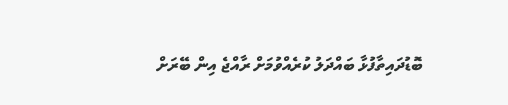ބޮޑުދައިތާފުޅާ ބައްދަލު ކުރެއްވުމަށް ރާއްޖެ އިން ބޭރަށް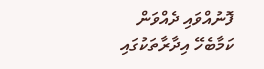ފޮނުއްވައި ދެއްވަން ކަމާބެހޭ އިދާރާތަކުގައި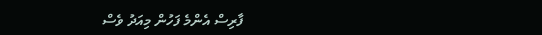ފާރިސް އެންމެ ފަހުން މިއަދު ވެސް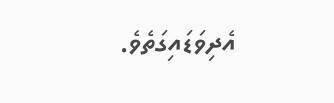އެދިވަޑައިގަތެވެ.